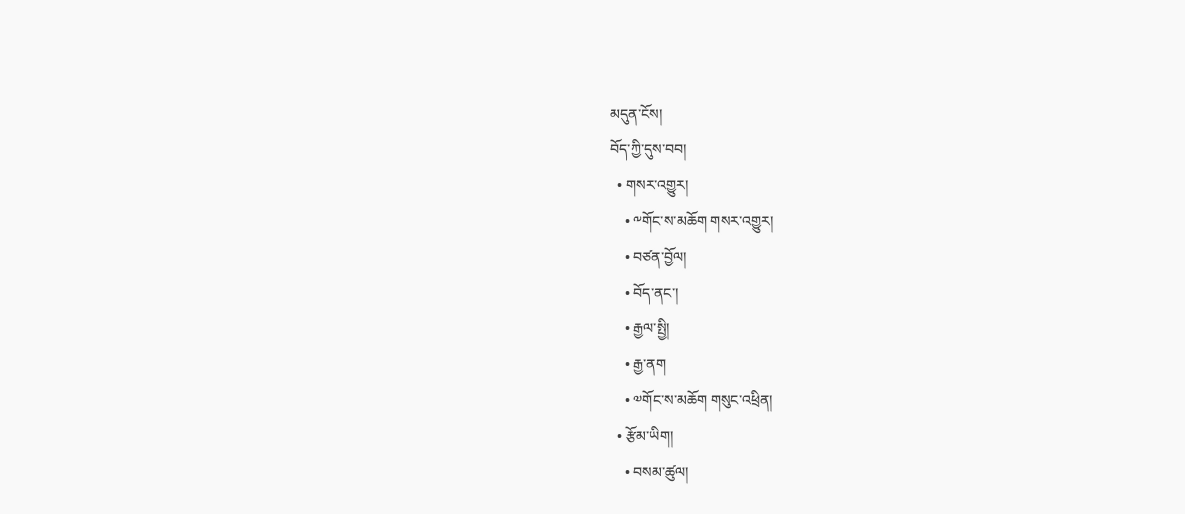མདུན་ངོས།
བོད་ཀྱི་དུས་བབ།
  • གསར་འགྱུར།
    • ༸གོང་ས་མཆོག གསར་འགྱུར།
    • བཙན་བྱོལ།
    • བོད་ནང་།
    • རྒྱལ་སྤྱི།
    • རྒྱ་ནག
    • ༧གོང་ས་མཆོག གསུང་འཕྲིན།
  • རྩོམ་ཡིག།
    • བསམ་ཚུལ།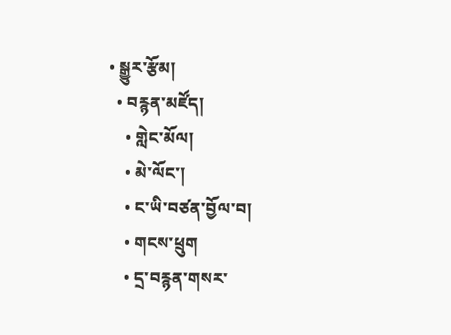• སྒྱུར་རྩོམ།
  • བརྙན་མཛོད།
    • གླེང་མོལ།
    • མེ་ལོང་།
    • ང་ཡི་བཙན་བྱོལ་བ།
    • གངས་ཕྲུག
    • དྲ་བརྙན་གསར་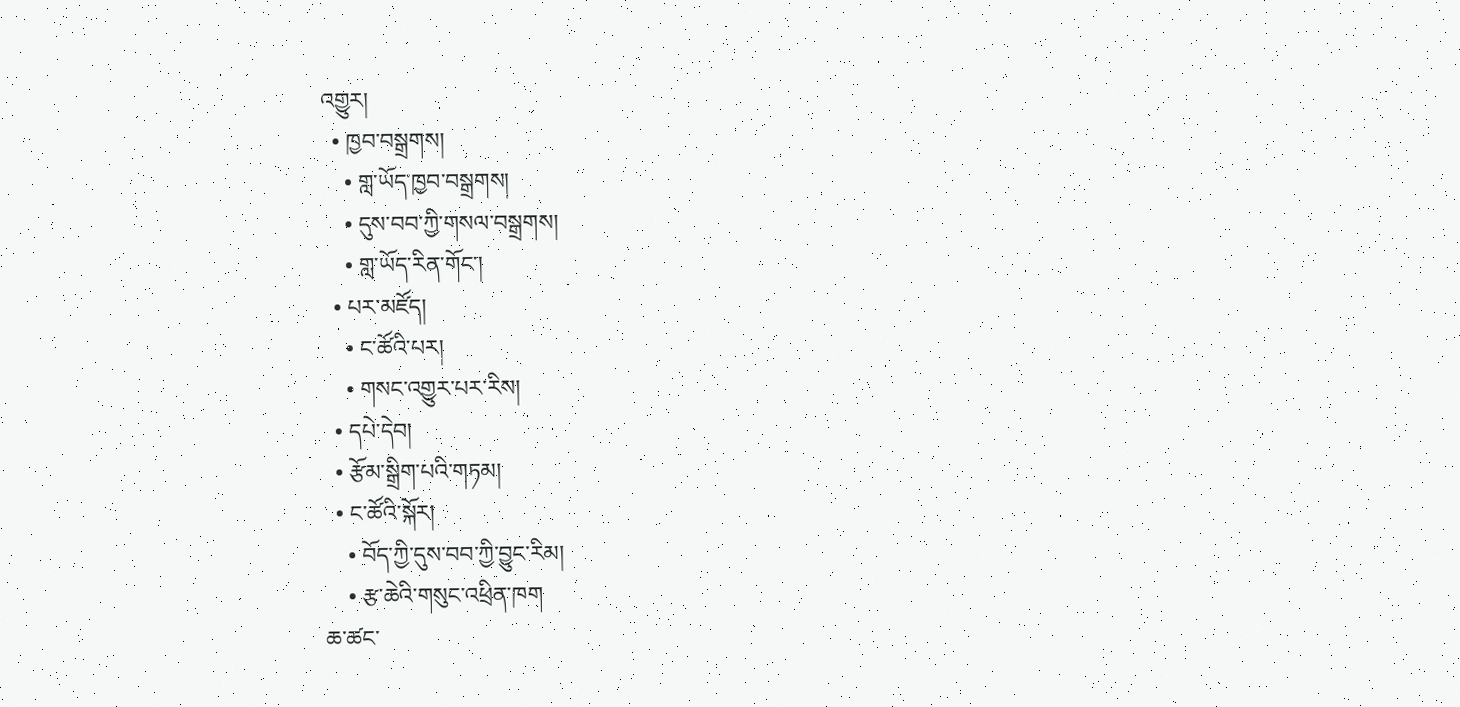འགྱུར།
  • ཁྱབ་བསྒྲགས།
    • གླ་ཡོད་ཁྱབ་བསྒྲགས།
    • དུས་བབ་ཀྱི་གསལ་བསྒྲགས།
    • གླ་ཡོད་རིན་གོང་།
  • པར་མཛོད།
    • ང་ཚོའི་པར།
    • གསང་འགྱུར་པར་རིས།
  • དཔེ་དེབ།
  • རྩོམ་སྒྲིག་པའི་གཏམ།
  • ང་ཚོའི་སྐོར།
    • བོད་ཀྱི་དུས་བབ་ཀྱི་བྱུང་རིམ།
    • རྩ་ཆེའི་གསུང་འཕྲིན་ཁག
ཆ་ཚང་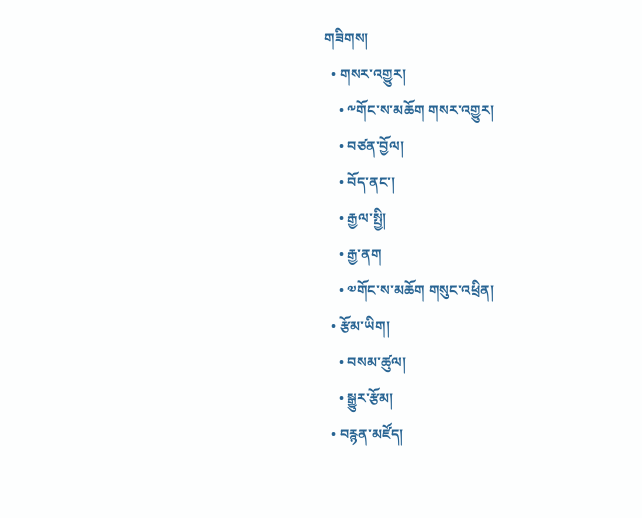གཟིགས།
  • གསར་འགྱུར།
    • ༸གོང་ས་མཆོག གསར་འགྱུར།
    • བཙན་བྱོལ།
    • བོད་ནང་།
    • རྒྱལ་སྤྱི།
    • རྒྱ་ནག
    • ༧གོང་ས་མཆོག གསུང་འཕྲིན།
  • རྩོམ་ཡིག།
    • བསམ་ཚུལ།
    • སྒྱུར་རྩོམ།
  • བརྙན་མཛོད།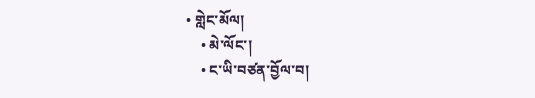• གླེང་མོལ།
    • མེ་ལོང་།
    • ང་ཡི་བཙན་བྱོལ་བ།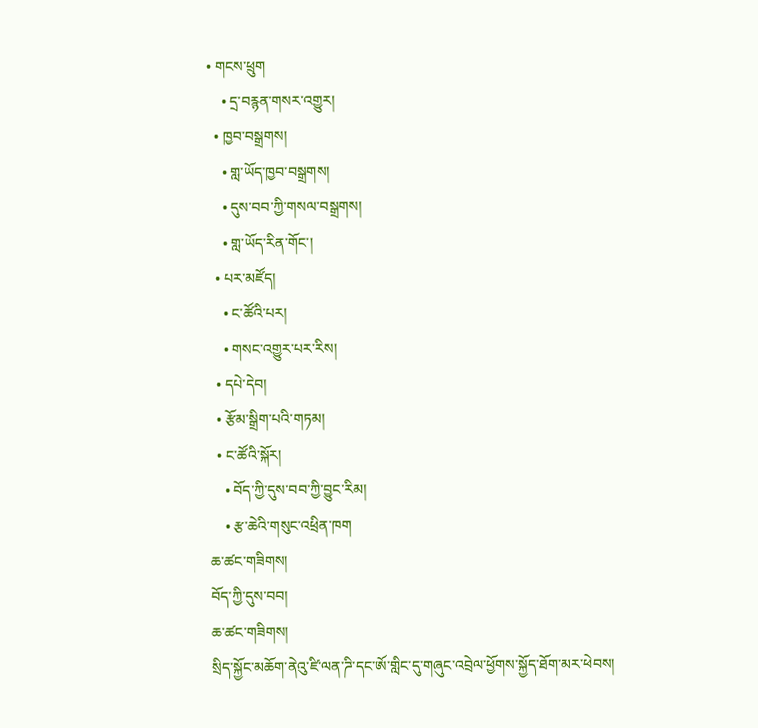• གངས་ཕྲུག
    • དྲ་བརྙན་གསར་འགྱུར།
  • ཁྱབ་བསྒྲགས།
    • གླ་ཡོད་ཁྱབ་བསྒྲགས།
    • དུས་བབ་ཀྱི་གསལ་བསྒྲགས།
    • གླ་ཡོད་རིན་གོང་།
  • པར་མཛོད།
    • ང་ཚོའི་པར།
    • གསང་འགྱུར་པར་རིས།
  • དཔེ་དེབ།
  • རྩོམ་སྒྲིག་པའི་གཏམ།
  • ང་ཚོའི་སྐོར།
    • བོད་ཀྱི་དུས་བབ་ཀྱི་བྱུང་རིམ།
    • རྩ་ཆེའི་གསུང་འཕྲིན་ཁག
ཆ་ཚང་གཟིགས།
བོད་ཀྱི་དུས་བབ།
ཆ་ཚང་གཟིགས།
སྲིད་སྐྱོང་མཆོག་ནེའུ་ཛི་ལན་ཌི་དང་ཨོ་གླིང་དུ་གཞུང་འབྲེལ་ཕྱོགས་སྐྱོད་ཐོག་མར་ཕེབས།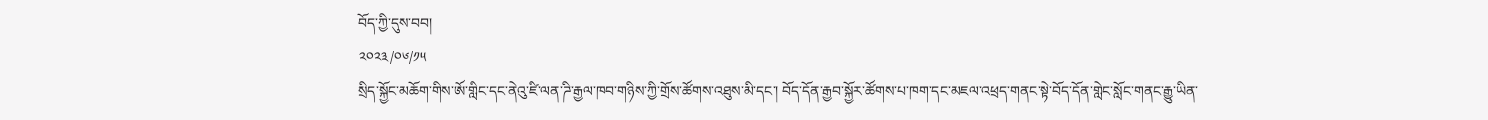བོད་ཀྱི་དུས་བབ།
༢༠༢༣/༠༦/༡༥
སྲིད་སྐྱོང་མཆོག་གིས་ཨོ་གླིང་དང་ནེའུ་ཛི་ལན་ཌི་རྒྱལ་ཁབ་གཉིས་ཀྱི་གྲོས་ཚོགས་འཐུས་མི་དང་། བོད་དོན་རྒྱབ་སྐྱོར་ཚོགས་པ་ཁག་དང་མཇལ་འཕྲད་གནང་སྟེ་བོད་དོན་གླེང་སློང་གནང་རྒྱུ་ཡིན་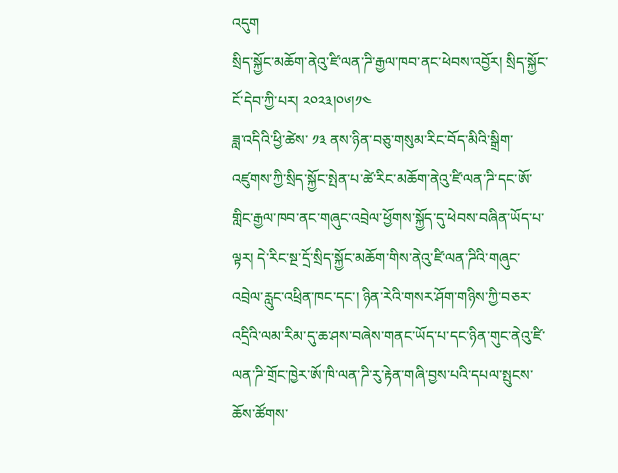འདུག
སྲིད་སྐྱོང་མཆོག་ནེའུ་ཛི་ལན་ཌི་རྒྱལ་ཁབ་ནང་ཕེབས་འབྱོར། སྲིད་སྐྱོང་ངོ་དེབ་ཀྱི་པར། ༢༠༢༣།༠༦།༡༤
ཟླ་འདིའི་ཕྱི་ཚེས་ ༡༣ ནས་ཉིན་བཅུ་གསུམ་རིང་བོད་མིའི་སྒྲིག་འཛུགས་ཀྱི་སྲིད་སྐྱོང་སྤེན་པ་ཚེ་རིང་མཆོག་ནེའུ་ཛི་ལན་ཌི་དང་ཨོ་གླིང་རྒྱལ་ཁབ་ནང་གཞུང་འབྲེལ་ཕྱོགས་སྐྱོད་དུ་ཕེབས་བཞིན་ཡོད་པ་ལྟར། དེ་རིང་སྔ་དྲོ་སྲིད་སྐྱོང་མཆོག་གིས་ནེའུ་ཛི་ལན་ཌིའི་གཞུང་འབྲེལ་རླུང་འཕྲིན་ཁང་དང་། ཉིན་རེའི་གསར་ཤོག་གཉིས་ཀྱི་བཅར་འདྲིའི་ལམ་རིམ་དུ་ཆ་ཤས་བཞེས་གནང་ཡོད་པ་དང་ཉིན་གུང་ནེའུ་ཛི་ལན་ཌི་གྲོང་ཁྱེར་ཨོ་ཁི་ལན་ཌི་རུ་རྟེན་གཞི་བྱས་པའི་དཔལ་སྤུངས་ཆོས་ཚོགས་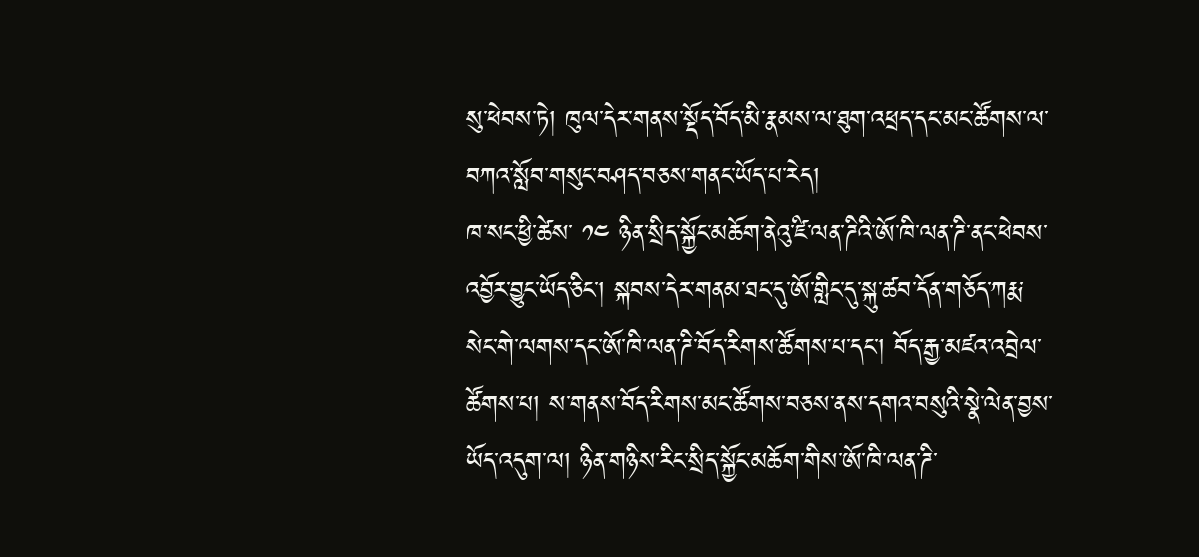སུ་ཕེབས་ཏེ། ཁུལ་དེར་གནས་སྡོད་བོད་མི་རྣམས་ལ་ཐུག་འཕྲད་དང་མང་ཚོགས་ལ་བཀའ་སློབ་གསུང་བཤད་བཅས་གནང་ཡོད་པ་རེད།
ཁ་སང་ཕྱི་ཚེས་ ༡༤ ཉིན་སྲིད་སྐྱོང་མཆོག་ནེའུ་ཛི་ལན་ཌིའི་ཨོ་ཁི་ལན་ཌི་ནང་ཕེབས་འབྱོར་བྱུང་ཡོད་ཅིང་། སྐབས་དེར་གནམ་ཐང་དུ་ཨོ་གླིང་དུ་སྐུ་ཚབ་དོན་གཅོད་ཀརྨ་སེང་གེ་ལགས་དང་ཨོ་ཁི་ལན་ཌི་བོད་རིགས་ཚོགས་པ་དང་། བོད་རྒྱ་མཛའ་འབྲེལ་ཚོགས་པ། ས་གནས་བོད་རིགས་མང་ཚོགས་བཅས་ནས་དགའ་བསུའི་སྣེ་ལེན་བྱས་ཡོད་འདུག་ལ། ཉིན་གཉིས་རིང་སྲིད་སྐྱོང་མཆོག་གིས་ཨོ་ཁི་ལན་ཌི་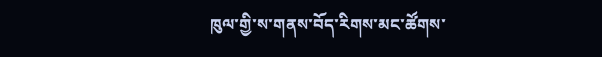ཁུལ་གྱི་ས་གནས་བོད་རིགས་མང་ཚོགས་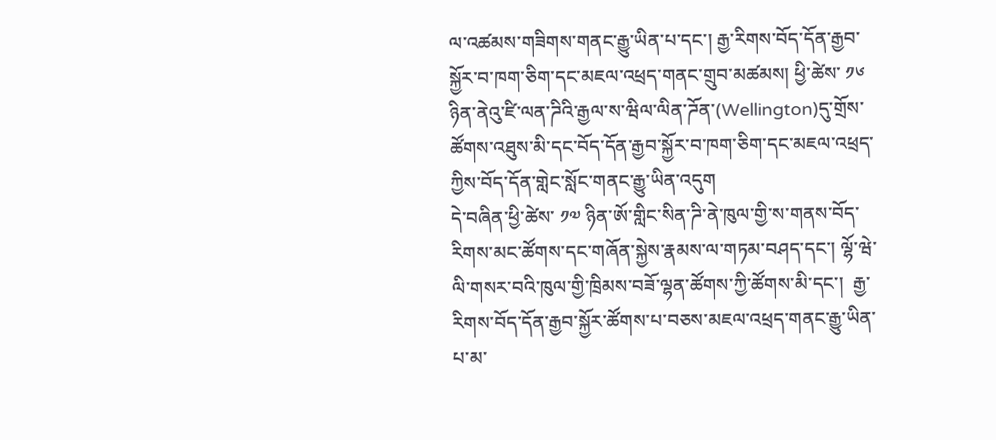ལ་འཚམས་གཟིགས་གནང་རྒྱུ་ཡིན་པ་དང་། རྒྱ་རིགས་བོད་དོན་རྒྱབ་སྐྱོར་བ་ཁག་ཅིག་དང་མཇལ་འཕྲད་གནང་གྲུབ་མཚམས། ཕྱི་ཚེས་ ༡༦ ཉིན་ནེའུ་ཛི་ལན་ཌིའི་རྒྱལ་ས་ཝིལ་ལིན་ཌོན་(Wellington)དུ་གྲོས་ཚོགས་འཐུས་མི་དང་བོད་དོན་རྒྱབ་སྐྱོར་བ་ཁག་ཅིག་དང་མཇལ་འཕྲད་ཀྱིས་བོད་དོན་གླེང་སློང་གནང་རྒྱུ་ཡིན་འདུག
དེ་བཞིན་ཕྱི་ཚེས་ ༡༧ ཉིན་ཨོ་གླིང་སིན་ཌི་ནེ་ཁུལ་གྱི་ས་གནས་བོད་རིགས་མང་ཚོགས་དང་གཞོན་སྐྱེས་རྣམས་ལ་གཏམ་བཤད་དང་། ལྷོ་ཝེ་ལི་གསར་བའི་ཁུལ་གྱི་ཁྲིམས་བཟོ་ལྷན་ཚོགས་ཀྱི་ཚོགས་མི་དང་།  རྒྱ་རིགས་བོད་དོན་རྒྱབ་སྐྱོར་ཚོགས་པ་བཅས་མཇལ་འཕྲད་གནང་རྒྱུ་ཡིན་པ་མ་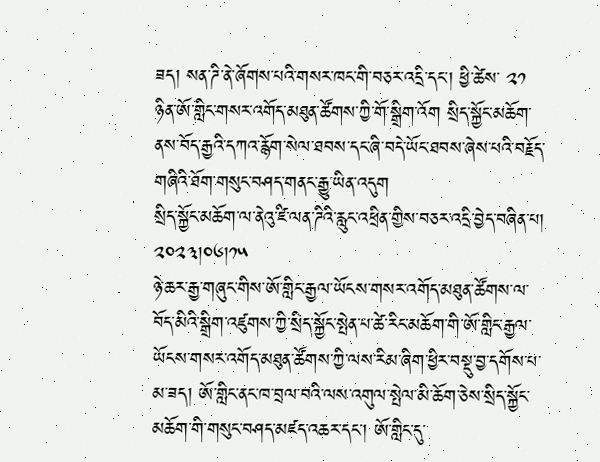ཟད། སན་ཌི་ནེ་ཞོགས་པའི་གསར་ཁང་གི་བཅར་འདྲི་དང་། ཕྱི་ཚེས་ ༢༡ ཉིན་ཨོ་གླིང་གསར་འགོད་མཐུན་ཚོགས་ཀྱི་གོ་སྒྲིག་འོག སྲིད་སྐྱོང་མཆོག་ནས་བོད་རྒྱའི་དཀའ་རྙོག་སེལ་ཐབས་དང་ཞི་བདེ་ཡོང་ཐབས་ཞེས་པའི་བརྗོད་གཞིའི་ཐོག་གསུང་བཤད་གནང་རྒྱུ་ཡིན་འདུག
སྲིད་སྐྱོང་མཆོག་ལ་ནེའུ་ཛི་ལན་ཌིའི་རླུང་འཕྲིན་གྱིས་བཅར་འདྲི་བྱེད་བཞིན་པ། ༢༠༢༣།༠༦།༡༥
ཉེ་ཆར་རྒྱ་གཞུང་གིས་ཨོ་གླིང་རྒྱལ་ཡོངས་གསར་འགོད་མཐུན་ཚོགས་ལ་བོད་མིའི་སྒྲིག་འཛུགས་ཀྱི་སྲིད་སྐྱོང་སྤེན་པ་ཚེ་རིང་མཆོག་གི་ཨོ་གླིང་རྒྱལ་ཡོངས་གསར་འགོད་མཐུན་ཚོགས་ཀྱི་ལས་རིམ་ཞིག་ཕྱིར་བསྡུ་བྱ་དགོས་པ་མ་ཟད། ཨོ་གླིང་ནང་ཁ་བྲལ་བའི་ལས་འགུལ་སྤེལ་མི་ཆོག་ཅེས་སྲིད་སྐྱོང་མཆོག་གི་གསུང་བཤད་མཛད་འཆར་དང་། ཨོ་གླིང་དུ་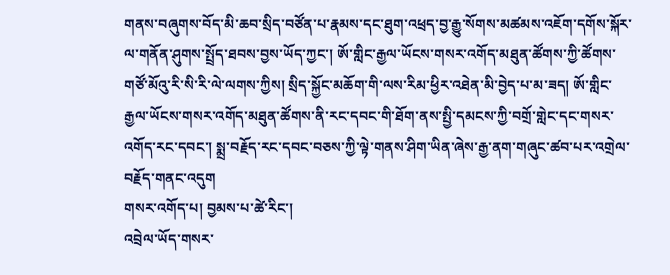གནས་བཞུགས་བོད་མི་ཆབ་སྲིད་བཙོན་པ་རྣམས་དང་ཐུག་འཕྲད་བྱ་རྒྱུ་སོགས་མཚམས་འཇོག་དགོས་སྐོར་ལ་གནོན་ཤུགས་སྤྲོད་ཐབས་བྱས་ཡོད་ཀྱང་། ཨོ་གླིང་རྒྱལ་ཡོངས་གསར་འགོད་མཐུན་ཚོགས་ཀྱི་ཚོགས་གཙོ་མོའུ་རི་སི་རི་ལེ་ལགས་ཀྱིས། སྲིད་སྐྱོང་མཆོག་གི་ལས་རིམ་ཕྱིར་འཐེན་མི་བྱེད་པ་མ་ཟད། ཨོ་གླིང་རྒྱལ་ཡོངས་གསར་འགོད་མཐུན་ཚོགས་ནི་རང་དབང་གི་ཐོག་ནས་སྤྱི་དམངས་ཀྱི་བགྲོ་གླེང་དང་གསར་འགོད་རང་དབང་། སྨྲ་བརྗོད་རང་དབང་བཅས་ཀྱི་ལྟེ་གནས་ཤིག་ཡིན་ཞེས་རྒྱ་ནག་གཞུང་ཚབ་པར་འགྲེལ་བརྗོད་གནང་འདུག
གསར་འགོད་པ། བྱམས་པ་ཚེ་རིང་།
འབྲེལ་ཡོད་གསར་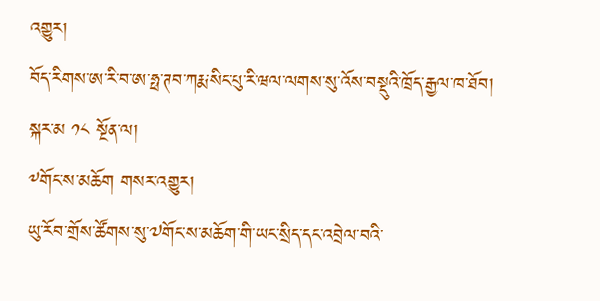འགྱུར།
བོད་རིགས་ཨ་རི་བ་ཨ་ཧྥ་ཊབ་ཀརྨ་སིང་པུ་རི་ཝལ་ལགས་སུ་འོས་བསྡུའི་ཁྲོད་རྒྱལ་ཁ་ཐོབ།
སྐར་མ ༡༨ སྔོན་ལ།
༸གོང་ས་མཆོག གསར་འགྱུར།
ཡུ་རོབ་གྲོས་ཚོགས་སུ་༧གོང་ས་མཆོག་གི་ཡང་སྲིད་དང་འབྲེལ་བའི་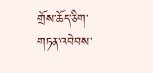གྲོས་ཆོད་ཅིག་གཏན་འབེབས་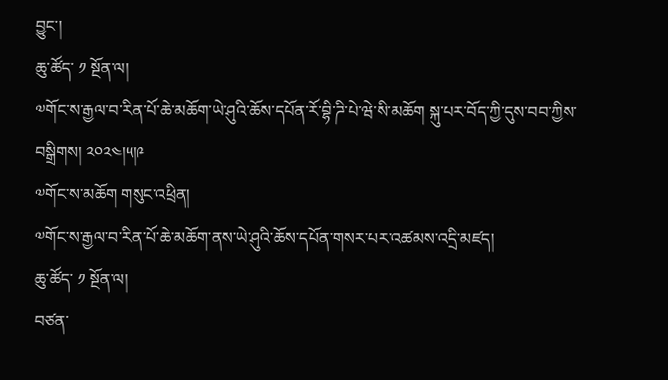བྱུང་།
ཆུ་ཚོད་ ༡ སྔོན་ལ།
༧གོང་ས་རྒྱལ་བ་རིན་པོ་ཆེ་མཆོག་ཡེ་ཤུའི་ཆོས་དཔོན་རོ་བྷི་ཌི་པེ་ཝེ་སི་མཆོག སྐུ་པར་བོད་ཀྱི་དུས་བབ་ཀྱིས་བསྒྲིགས། ༢༠༢༤།༥།༩
༧གོང་ས་མཆོག གསུང་འཕྲིན།
༧གོང་ས་རྒྱལ་བ་རིན་པོ་ཆེ་མཆོག་ནས་ཡེ་ཤུའི་ཆོས་དཔོན་གསར་པར་འཚམས་འདྲི་མཛད།
ཆུ་ཚོད་ ༡ སྔོན་ལ།
བཙན་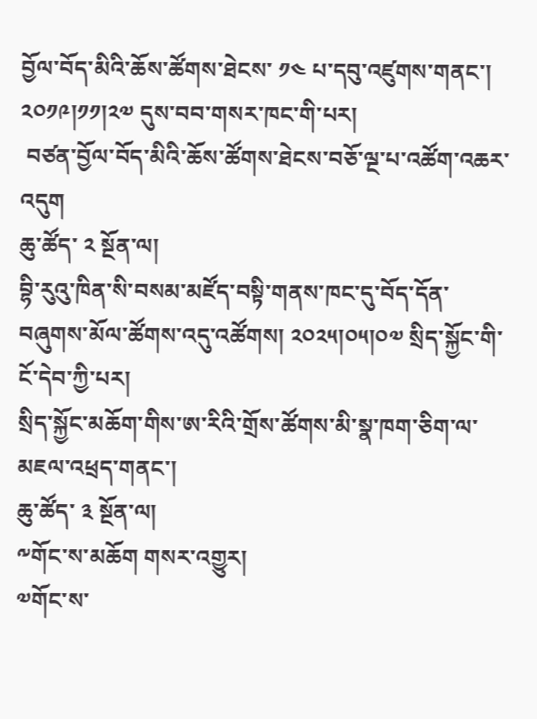བྱོལ་བོད་མིའི་ཆོས་ཚོགས་ཐེངས་ ༡༤ པ་དབུ་འཛུགས་གནང་། ༢༠༡༩།༡༡།༢༧ དུས་བབ་གསར་ཁང་གི་པར།
 བཙན་བྱོལ་བོད་མིའི་ཆོས་ཚོགས་ཐེངས་བཅོ་ལྔ་པ་འཚོག་འཆར་འདུག
ཆུ་ཚོད་ ༢ སྔོན་ལ།
བྷི་རུའུ་ཁིན་སི་བསམ་མཛོད་བསྟི་གནས་ཁང་དུ་བོད་དོན་བཞུགས་མོལ་ཚོགས་འདུ་འཚོགས། ༢༠༢༥།༠༥།༠༧ སྲིད་སྐྱོང་གི་ངོ་དེབ་ཀྱི་པར།
སྲིད་སྐྱོང་མཆོག་གིས་ཨ་རིའི་གྲོས་ཚོགས་མི་སྣ་ཁག་ཅིག་ལ་མཇལ་འཕྲད་གནང་།
ཆུ་ཚོད་ ༣ སྔོན་ལ།
༸གོང་ས་མཆོག གསར་འགྱུར།
༧གོང་ས་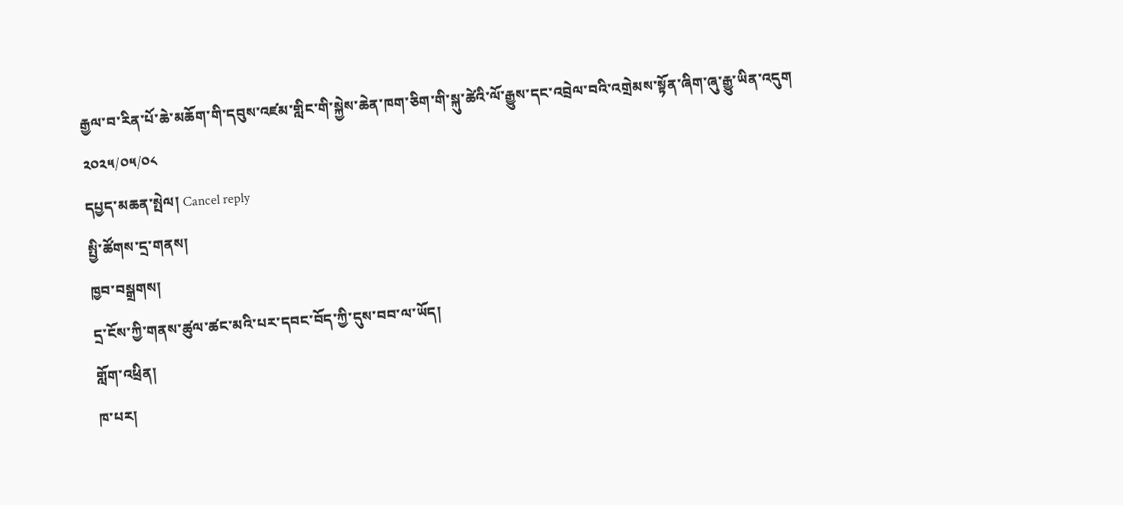རྒྱལ་བ་རིན་པོ་ཆེ་མཆོག་གི་དབུས་འཛམ་གླིང་གི་སྐྱེས་ཆེན་ཁག་ཅིག་གི་སྐུ་ཚེའི་ལོ་རྒྱུས་དང་འབྲེལ་བའི་འགྲེམས་སྟོན་ཞིག་ཞུ་རྒྱུ་ཡིན་འདུག
༢༠༢༥/༠༥/༠༨
དཔྱད་མཆན་སྤེལ། Cancel reply
སྤྱི་ཚོགས་དྲ་གནས།
ཁྱབ་བསྒྲགས།
དྲ་ངོས་ཀྱི་གནས་ཚུལ་ཚང་མའི་པར་དབང་བོད་ཀྱི་དུས་བབ་ལ་ཡོད།
གློག་འཕྲིན།
ཁ་པར།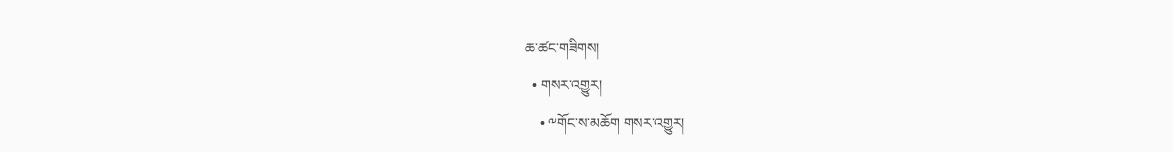ཆ་ཚང་གཟིགས།
  • གསར་འགྱུར།
    • ༸གོང་ས་མཆོག གསར་འགྱུར།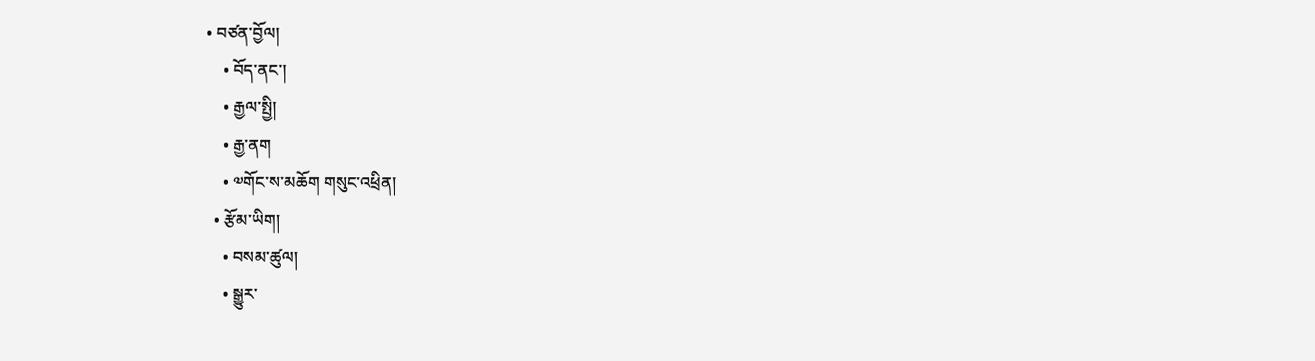• བཙན་བྱོལ།
    • བོད་ནང་།
    • རྒྱལ་སྤྱི།
    • རྒྱ་ནག
    • ༧གོང་ས་མཆོག གསུང་འཕྲིན།
  • རྩོམ་ཡིག།
    • བསམ་ཚུལ།
    • སྒྱུར་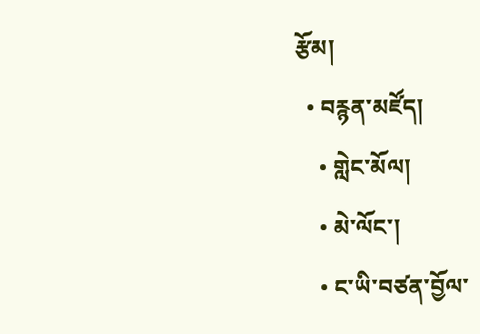རྩོམ།
  • བརྙན་མཛོད།
    • གླེང་མོལ།
    • མེ་ལོང་།
    • ང་ཡི་བཙན་བྱོལ་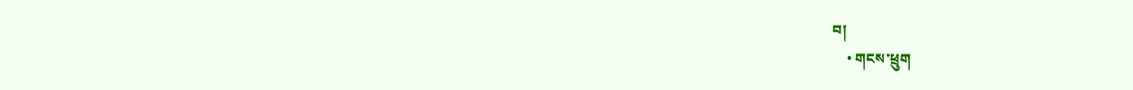བ།
    • གངས་ཕྲུག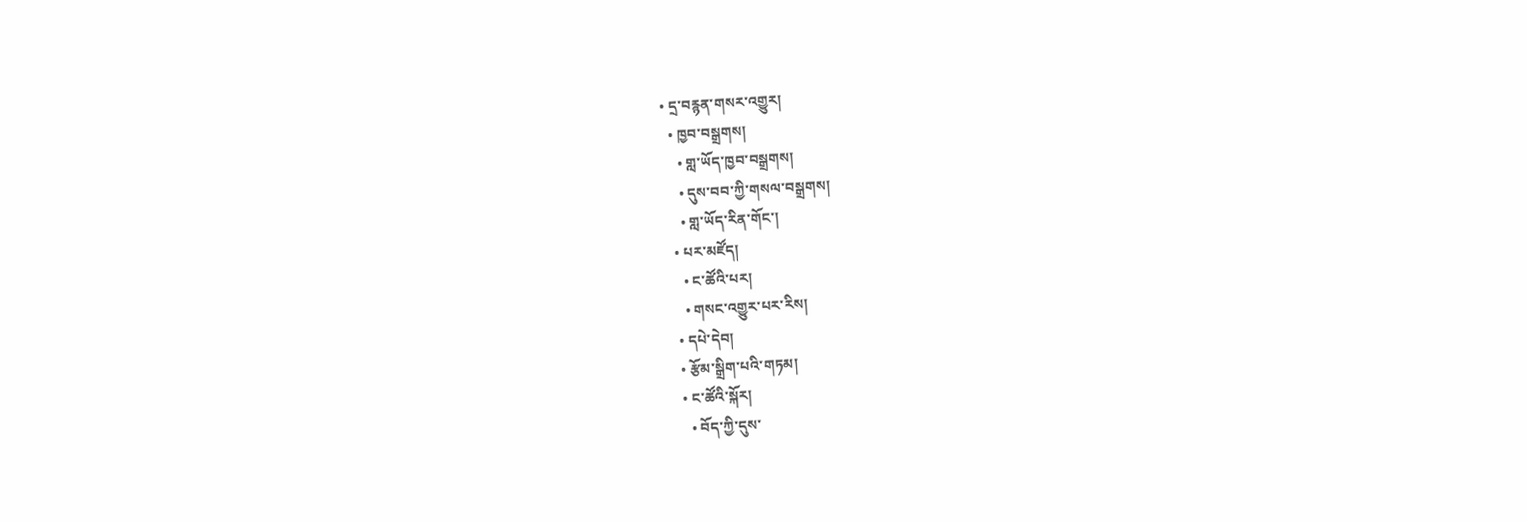• དྲ་བརྙན་གསར་འགྱུར།
  • ཁྱབ་བསྒྲགས།
    • གླ་ཡོད་ཁྱབ་བསྒྲགས།
    • དུས་བབ་ཀྱི་གསལ་བསྒྲགས།
    • གླ་ཡོད་རིན་གོང་།
  • པར་མཛོད།
    • ང་ཚོའི་པར།
    • གསང་འགྱུར་པར་རིས།
  • དཔེ་དེབ།
  • རྩོམ་སྒྲིག་པའི་གཏམ།
  • ང་ཚོའི་སྐོར།
    • བོད་ཀྱི་དུས་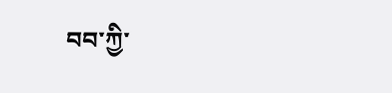བབ་ཀྱི་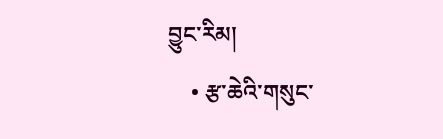བྱུང་རིམ།
    • རྩ་ཆེའི་གསུང་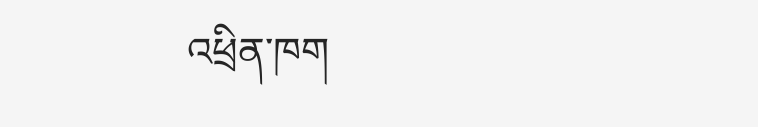འཕྲིན་ཁག